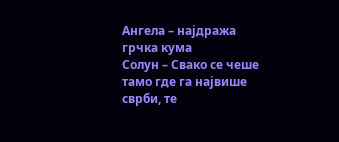Ангела – најдража грчка кума
Солун – Свако се чеше тамо где га највише сврби, те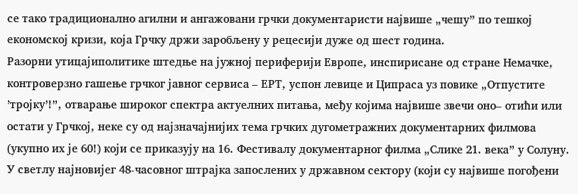се тако традиционално агилни и ангажовани грчки документаристи највише „чешу” по тешкој економској кризи, која Грчку држи заробљену у рецесији дуже од шест година.
Разорни утицајиполитике штедње на јужној периферији Европе, инспирисане од стране Немачке, контроверзно гашење грчког јавног сервиса – ЕРТ, успон левице и Ципраса уз повике „Отпустите ’тројку’!”, отварање широког спектра актуелних питања, међу којима највише звечи оно– отићи или остати у Грчкој, неке су од најзначајнијих тема грчких дугометражних документарних филмова (укупно их је 60!) који се приказују на 16. Фестивалу документарног филма „Слике 21. века” у Солуну.
У светлу најновијег 48-часовног штрајка запослених у државном сектору (који су највише погођени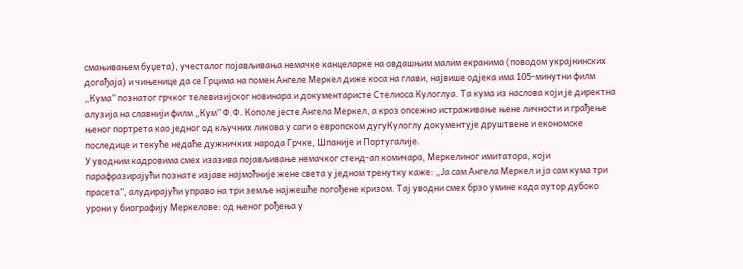смањивањем буџета), учесталог појављивања немачке канцеларке на овдашњим малим екранима (поводом украјнинских догађаја) и чињенице да се Грцима на помен Ангеле Меркел диже коса на глави, највише одјека има 105-минутни филм „Кума” познатог грчког телевизијског новинара и документаристе Стелиоса Кулоглуа. Та кума из наслова који је директна алузија на славнији филм „Кум” Ф.Ф. Кополе јесте Ангела Меркел, а кроз опсежно истраживање њене личности и грађење њеног портрета као једног од кључних ликова у саги о европском дугуКулоглу документује друштвене и економске последице и текуће недаће дужничких народа Грчке, Шпаније и Португалије.
У уводним кадровима смех изазива појављивање немачког стенд-ап комичара, Меркелиног имитатора, који парафразирајући познате изјаве најмоћније жене света у једном тренутку каже: „Ја сам Ангела Меркел и ја сам кума три прасета”, алудирајући управо на три земље најжешће погођене кризом. Тај уводни смех брзо умине када аутор дубоко урони у биографију Меркелове: од њеног рођења у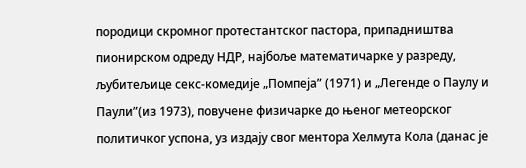породици скромног протестантског пастора, припадништва пионирском одреду НДР, најбоље математичарке у разреду, љубитељице секс-комедије „Помпеја” (1971) и „Легенде о Паулу и Паули”(из 1973), повучене физичарке до њеног метеорског политичког успона, уз издају свог ментора Хелмута Кола (данас је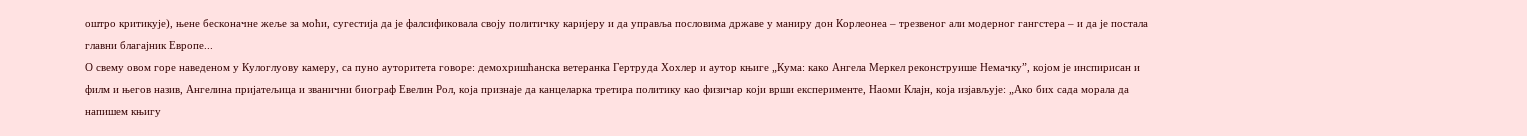оштро критикује), њене бесконачне жеље за моћи, сугестија да је фалсификовала своју политичку каријеру и да управља пословима државе у маниру дон Корлеонеа – трезвеног али модерног гангстера – и да је постала главни благајник Европе...
О свему овом горе наведеном у Кулоглуову камеру, са пуно ауторитета говоре: демохришћанска ветеранка Гертруда Хохлер и аутор књиге „Кума: како Ангела Меркел реконструише Немачку”, којом је инспирисан и филм и његов назив, Ангелина пријатељица и званични биограф Евелин Рол, која признаје да канцеларка третира политику као физичар који врши експерименте, Наоми Клајн, која изјављује: „Ако бих сада морала да напишем књигу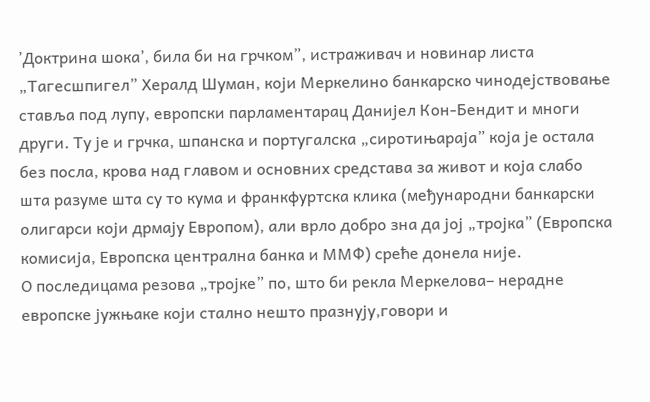’Доктрина шока’, била би на грчком”, истраживач и новинар листа „Тагесшпигел” Хералд Шуман, који Меркелино банкарско чинодејствовање ставља под лупу, европски парламентарац Данијел Кон-Бендит и многи други. Ту је и грчка, шпанска и португалска „сиротињараја” која је остала без посла, крова над главом и основних средстава за живот и која слабо шта разуме шта су то кума и франкфуртска клика (међународни банкарски олигарси који дрмају Европом), али врло добро зна да јој „тројка” (Европска комисија, Европска централна банка и ММФ) среће донела није.
О последицама резова „тројке” по, што би рекла Меркелова– нерадне европске јужњаке који стално нешто празнују,говори и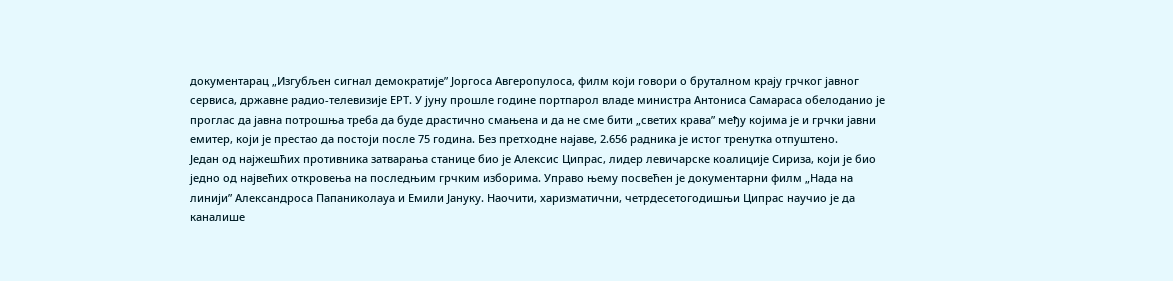документарац „Изгубљен сигнал демократије” Јоргоса Авгеропулоса, филм који говори о бруталном крају грчког јавног сервиса, државне радио-телевизије ЕРТ. У јуну прошле године портпарол владе министра Антониса Самараса обелоданио је проглас да јавна потрошња треба да буде драстично смањена и да не сме бити „светих крава” међу којима је и грчки јавни емитер, који је престао да постоји после 75 година. Без претходне најаве, 2.656 радника је истог тренутка отпуштено.
Један од најжешћих противника затварања станице био је Алексис Ципрас, лидер левичарске коалиције Сириза, који је био једно од највећих откровења на последњим грчким изборима. Управо њему посвећен је документарни филм „Нада на линији” Александроса Папаниколауа и Емили Јануку. Наочити, харизматични, четрдесетогодишњи Ципрас научио је да каналише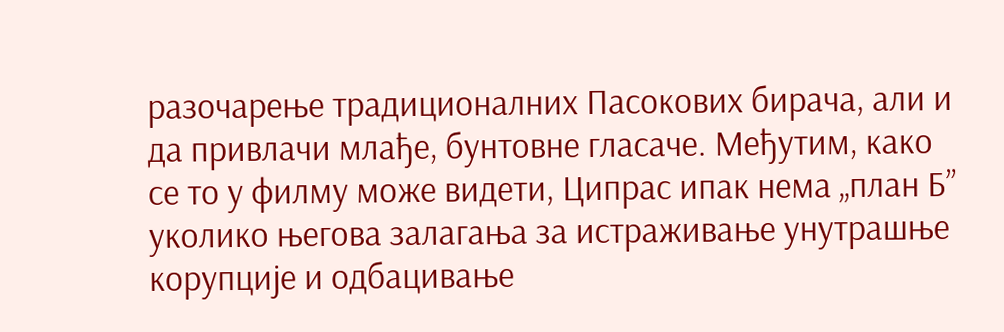разочарење традиционалних Пасокових бирача, али и да привлачи млађе, бунтовне гласаче. Међутим, како се то у филму може видети, Ципрас ипак нема „план Б” уколико његова залагања за истраживање унутрашње корупције и одбацивање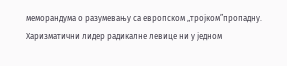меморандума о разумевању са европском „тројком”пропадну.
Харизматични лидер радикалне левице ни у једном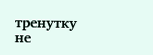тренутку не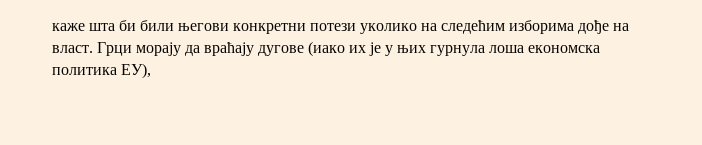каже шта би били његови конкретни потези уколико на следећим изборима дође на власт. Грци морају да враћају дугове (иако их је у њих гурнула лоша економска политика ЕУ),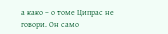а како – о томе Ципрас не говори. Он само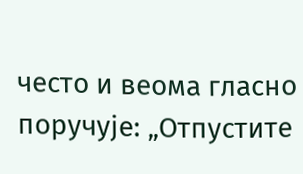често и веома гласно поручује: „Отпустите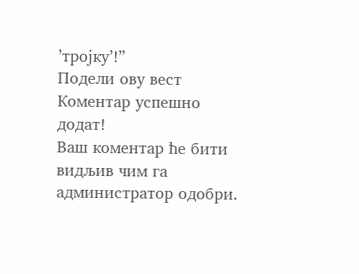’тројку’!”
Подели ову вест
Комeнтар успeшно додат!
Ваш комeнтар ћe бити видљив чим га администратор одобри.